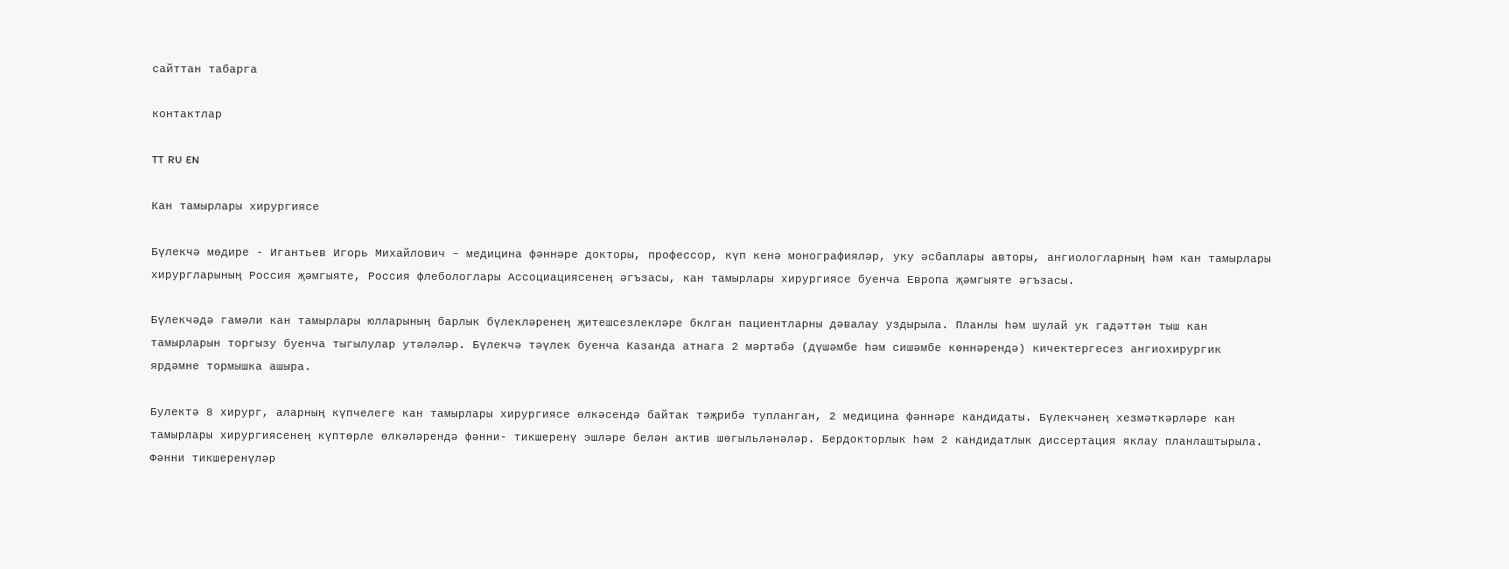сайттан табарга

контактлар

TT  RU  EN

Кан тамырлары хирургиясе

Бүлекчә мөдире - Игантьев Игорь Михайлович – медицина фәннәре докторы, профессор, күп кенә монографияләр, уку әсбаплары авторы, ангиологларның һәм кан тамырлары хирургларының Россия җәмгыяте, Россия флебологлары Ассоциациясенең әгъзасы, кан тамырлары хирургиясе буенча Европа җәмгыяте әгъзасы.

Бүлекчәдә гамәли кан тамырлары юлларының барлык бүлекләренең җитешсезлекләре бклган пациентларны дәвалау уздырыла. Планлы һәм шулай ук гадәттән тыш кан тамырларын торгызу буенча тыгылулар утәләләр. Бүлекчә тәүлек буенча Казанда атнага 2 мәртәбә (дүшәмбе һәм сишәмбе көннәрендә) кичектергесез ангиохирургик ярдәмне тормышка ашыра.

Булектә 8 хирург, аларның күпчелеге кан тамырлары хирургиясе өлкәсендә байтак тәҗрибә тупланган, 2 медицина фәннәре кандидаты. Бүлекчәнең хезмәткәрләре кан тамырлары хирургиясенең күптөрле өлкәләрендә фәнни- тикшеренү эшләре белән актив шөгыльләнәләр. Бердокторлык һәм 2 кандидатлык диссертация яклау планлаштырыла. Фәнни тикшеренүләр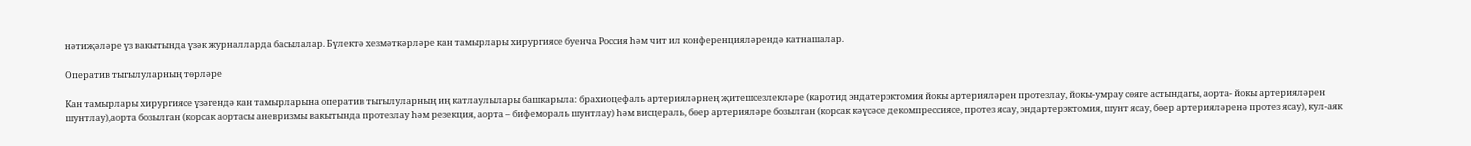нәтиҗәләре үз вакытында үзәк журналларда басылалар. Бүлектә хезмәткәрләре кан тамырлары хирургиясе буенча Россия һәм чит ил конференцияләрендә катнашалар.

Оператив тыгылуларның төрләре

Кан тамырлары хирургиясе үзәгендә кан тамырларына оператив тыгылуларның иң катлаулылары башкарыла: брахиоцефаль артерияләрнең җитешсезлекләре (каротид эндатерэктомия йокы артерияләрен протезлау, йокы-умрау сөяге астындагы, аорта- йокы артерияләрен шунтлау),аорта бозылган (корсак аортасы аневризмы вакытында протезлау һәм резекция, аорта – бифемораль шунтлау) һәм висцераль, бөер артерияләре бозылган (корсак кәүсәсе декомпрессиясе, протез ясау, эндартерэктомия, шунт ясау, бөер артерияләренә протез ясау), кул-аяк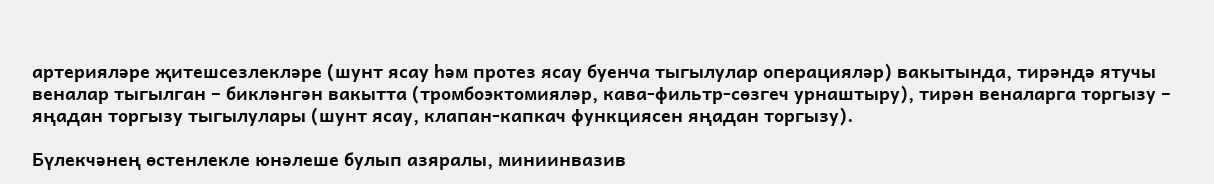артерияләре җитешсезлекләре (шунт ясау һәм протез ясау буенча тыгылулар операцияләр) вакытында, тирәндә ятучы веналар тыгылган – бикләнгән вакытта (тромбоэктомияләр, кава-фильтр-сөзгеч урнаштыру), тирән веналарга торгызу – яңадан торгызу тыгылулары (шунт ясау, клапан-капкач функциясен яңадан торгызу).

Бүлекчәнең өстенлекле юнәлеше булып азяралы, миниинвазив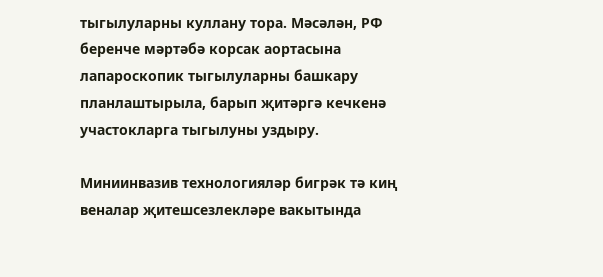тыгылуларны куллану тора. Мәсәлән, РФ беренче мәртәбә корсак аортасына лапароскопик тыгылуларны башкару планлаштырыла, барып җитәргә кечкенә участокларга тыгылуны уздыру.

Миниинвазив технологияләр бигрәк тә киң веналар җитешсезлекләре вакытында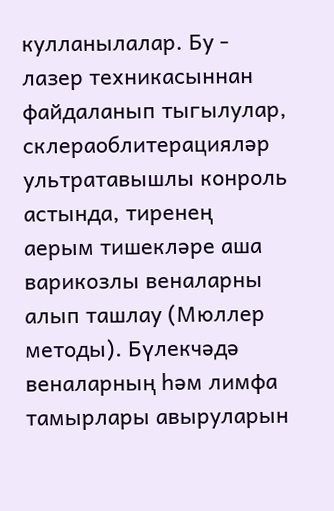кулланылалар. Бу - лазер техникасыннан файдаланып тыгылулар, склераоблитерацияләр ультратавышлы конроль астында, тиренең аерым тишекләре аша варикозлы веналарны алып ташлау (Мюллер методы). Бүлекчәдә веналарның һәм лимфа тамырлары авыруларын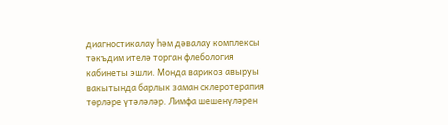диагностикалау һәм дәвалау комплексы тәкъдим ителә торган флебология кабинеты эшли. Монда варикоз авыруы вакытында барлык заман склеротерапия төрләре үтәләләр. Лимфа шешенүләрен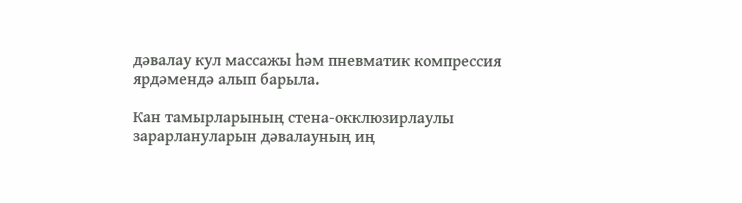дәвалау кул массажы һәм пневматик компрессия ярдәмендә алып барыла.

Кан тамырларының стена-окклюзирлаулы зарарлануларын дәвалауның иң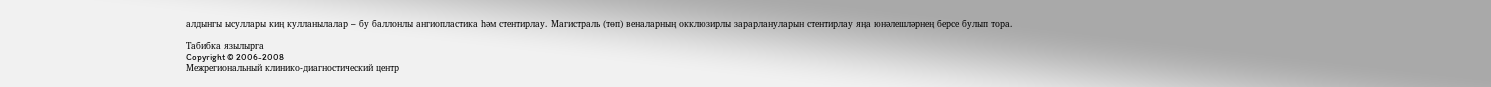алдынгы ысуллары киң кулланылалар – бу баллонлы ангиопластика һәм стентирлау. Магистраль (төп) веналарның окклюзирлы зарарлануларын стентирлау яңа юнәлешләрнең берсе булып тора.

Табибка язылырга
Copyright © 2006-2008
Межрегиональный клинико-диагностический центр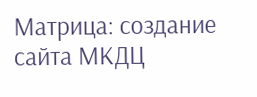Матрица: создание сайта МКДЦ